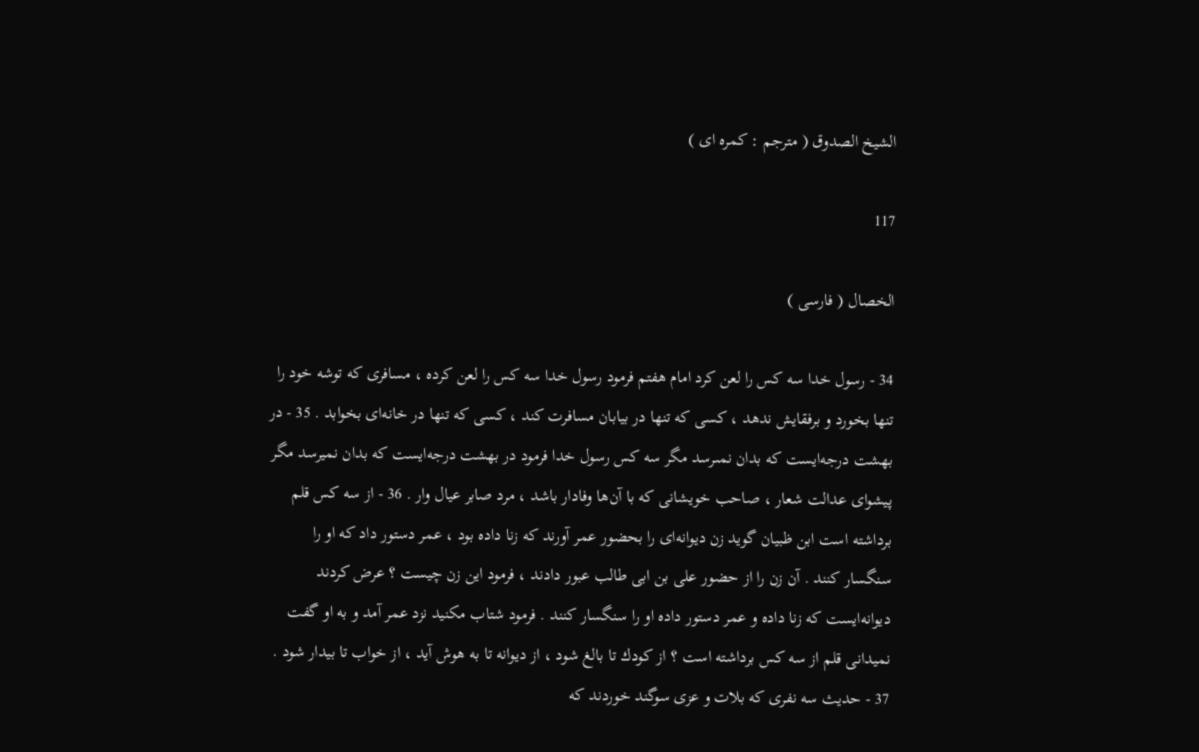الشيخ الصدوق ( مترجم : كمره اى )

117

الخصال ( فارسى )

34 - رسول خدا سه كس را لعن كرد امام هفتم فرمود رسول خدا سه كس را لعن كرده ، مسافرى كه توشه خود را تنها بخورد و برفقايش ندهد ، كسى كه تنها در بيابان مسافرت كند ، كسى كه تنها در خانه‌اى بخوابد . 35 - در بهشت درجه‌ايست كه بدان نمىرسد مگر سه كس رسول خدا فرمود در بهشت درجه‌ايست كه بدان نميرسد مگر پيشواى عدالت شعار ، صاحب خويشانى كه با آن‌ها وفادار باشد ، مرد صابر عيال وار . 36 - از سه كس قلم برداشته است ابن ظبيان گويد زن ديوانه‌اى را بحضور عمر آورند كه زنا داده بود ، عمر دستور داد كه او را سنگسار كنند . آن زن را از حضور على بن ابى طالب عبور دادند ، فرمود اين زن چيست ؟ عرض كردند ديوانه‌ايست كه زنا داده و عمر دستور داده او را سنگسار كنند . فرمود شتاب مكنيد نزد عمر آمد و به او گفت نميدانى قلم از سه كس برداشته است ؟ از كودك تا بالغ شود ، از ديوانه تا به هوش آيد ، از خواب تا بيدار شود . 37 - حديث سه نفرى كه بلات و عزى سوگند خوردند كه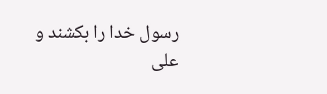رسول خدا را بكشند و على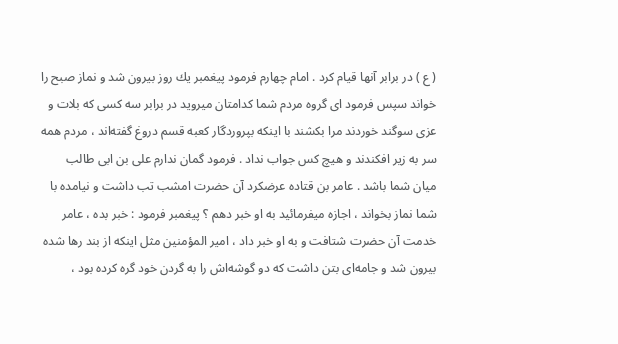( ع ) در برابر آنها قيام كرد . امام چهارم فرمود پيغمبر يك روز بيرون شد و نماز صبح را خواند سپس فرمود اى گروه مردم شما كدامتان ميرويد در برابر سه كسى كه بلات و عزى سوگند خوردند مرا بكشند با اينكه بپروردگار كعبه قسم دروغ گفته‌اند ، مردم همه سر به زير افكندند و هيچ كس جواب نداد . فرمود گمان ندارم على بن ابى طالب ميان شما باشد . عامر بن قتاده عرضكرد آن حضرت امشب تب داشت و نيامده با شما نماز بخواند ، اجازه ميفرمائيد به او خبر دهم ؟ پيغمبر فرمود : خبر بده ، عامر خدمت آن حضرت شتافت و به او خبر داد ، امير المؤمنين مثل اينكه از بند رها شده بيرون شد و جامه‌اى بتن داشت كه دو گوشه‌اش را به گردن خود گره كرده بود ،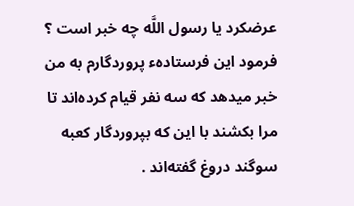عرضكرد يا رسول اللَّه چه خبر است ؟ فرمود اين فرستادهء پروردگارم به من خبر ميدهد كه سه نفر قيام كرده‌اند تا مرا بكشند با اين كه بپروردگار كعبه سوگند دروغ گفته‌اند .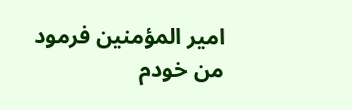امير المؤمنين فرمود من خودم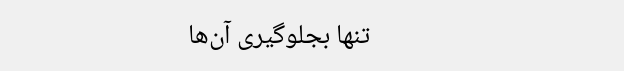تنها بجلوگيرى آن‌ها